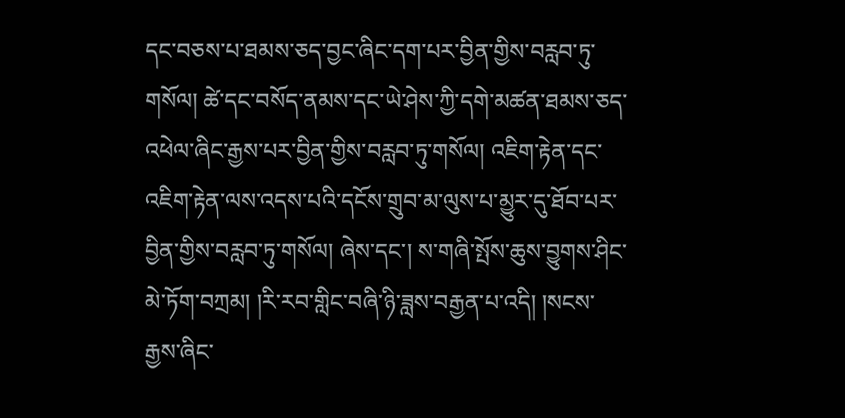དང་བཅས་པ་ཐམས་ཅད་བྱང་ཞིང་དག་པར་བྱིན་གྱིས་བརླབ་ཏུ་གསོལ། ཚེ་དང་བསོད་ནམས་དང་ཡེ་ཤེས་ཀྱི་དགེ་མཚན་ཐམས་ཅད་འཕེལ་ཞིང་རྒྱས་པར་བྱིན་གྱིས་བརླབ་ཏུ་གསོལ། འཇིག་རྟེན་དང་འཇིག་རྟེན་ལས་འདས་པའི་དངོས་གྲུབ་མ་ལུས་པ་མྱུར་དུ་ཐོབ་པར་བྱིན་གྱིས་བརླབ་ཏུ་གསོལ། ཞེས་དང་། ས་གཞི་སྤོས་ཆུས་བྱུགས་ཤིང་མེ་ཏོག་བཀྲམ། །རི་རབ་གླིང་བཞི་ཉི་ཟླས་བརྒྱན་པ་འདི། །སངས་རྒྱས་ཞིང་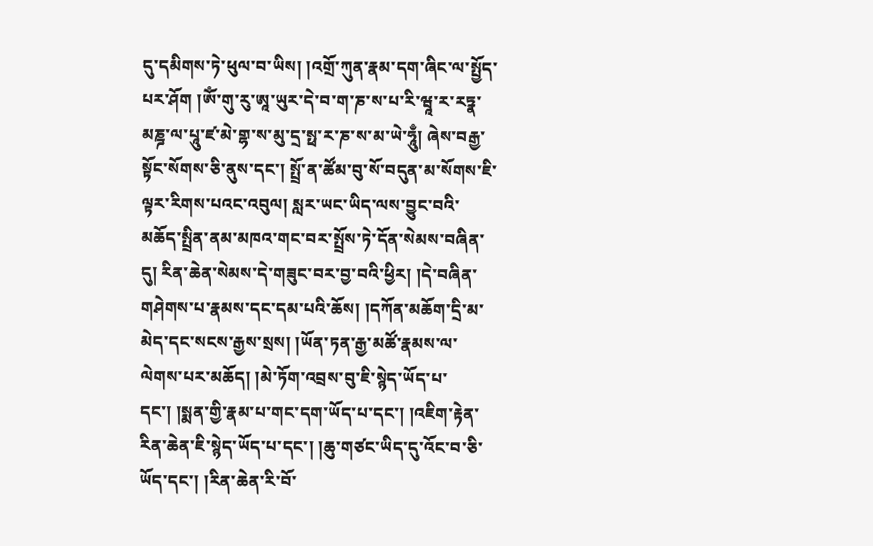དུ་དམིགས་ཏེ་ཕུལ་བ་ཡིས། །འགྲོ་ཀུན་རྣམ་དག་ཞིང་ལ་སྤྱོད་པར་ཤོག །ཨོཾ་གུ་རུ་ཨཱ་ཡུར་དེ་བ་ག་ཎ་ས་པ་རི་ཝཱ་ར་རཏྣ་མཎྜ་ལ་པཱུ་ཛ་མེ་གྷ་ས་མུ་དྲ་སྥ་ར་ཎ་ས་མ་ཡེ་ཧཱུྃ། ཞེས་བརྒྱ་སྟོང་སོགས་ཅི་ནུས་དང་། སྤྲོ་ན་ཚོམ་བུ་སོ་བདུན་མ་སོགས་ཇི་ལྟར་རིགས་པའང་འབུལ། སླར་ཡང་ཡིད་ལས་བྱུང་བའི་མཆོད་སྤྲིན་ནམ་མཁའ་གང་བར་སྤྲོས་ཏེ་དོན་སེམས་བཞིན་དུ། རིན་ཆེན་སེམས་དེ་གཟུང་བར་བྱ་བའི་ཕྱིར། །དེ་བཞིན་གཤེགས་པ་རྣམས་དང་དམ་པའི་ཆོས། །དཀོན་མཆོག་དྲི་མ་མེད་དང་སངས་རྒྱས་སྲས། །ཡོན་ཏན་རྒྱ་མཚོ་རྣམས་ལ་ལེགས་པར་མཆོད། །མེ་ཏོག་འབྲས་བུ་ཇི་སྙེད་ཡོད་པ་དང་། །སྨན་གྱི་རྣམ་པ་གང་དག་ཡོད་པ་དང་། །འཇིག་རྟེན་རིན་ཆེན་ཇི་སྙེད་ཡོད་པ་དང་། །ཆུ་གཙང་ཡིད་དུ་འོང་བ་ཅི་ཡོད་དང་། །རིན་ཆེན་རི་བོ་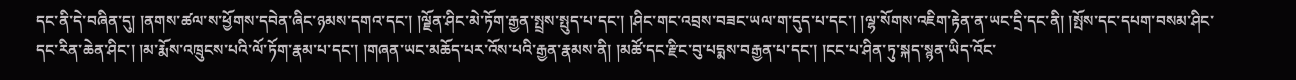དང་ནི་དེ་བཞིན་དུ། །ནགས་ཚལ་ས་ཕྱོགས་དབེན་ཞིང་ཉམས་དགའ་དང་། །ལྗོན་ཤིང་མེ་ཏོག་རྒྱན་སྤྲས་སྤུད་པ་དང་། །ཤིང་གང་འབྲས་བཟང་ཡལ་ག་དུད་པ་དང་། །ལྷ་སོགས་འཇིག་རྟེན་ན་ཡང་དྲི་དང་ནི། །སྤོས་དང་དཔག་བསམ་ཤིང་དང་རིན་ཆེན་ཤིང་། །མ་རྨོས་འཁྲུངས་པའི་ལོ་ཏོག་རྣམ་པ་དང་། །གཞན་ཡང་མཆོད་པར་འོས་པའི་རྒྱན་རྣམས་ནི། །མཚོ་དང་རྫིང་བུ་པདྨས་བརྒྱན་པ་དང་། །ངང་པ་ཤིན་ཏུ་སྐད་སྙན་ཡིད་འོང་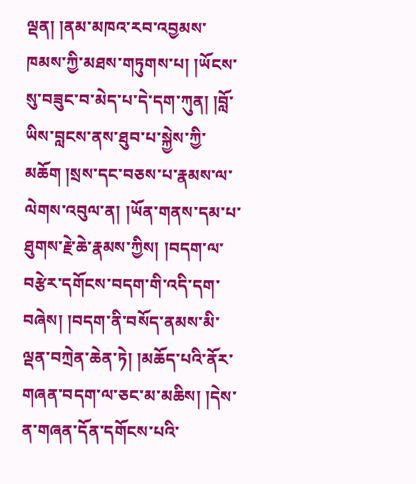ལྡན། །ནམ་མཁའ་རབ་འབྱམས་ཁམས་ཀྱི་མཐས་གཏུགས་པ། །ཡོངས་སུ་བཟུང་བ་མེད་པ་དེ་དག་ཀུན། །བློ་ཡིས་བླངས་ནས་ཐུབ་པ་སྐྱེས་ཀྱི་མཆོག །སྲས་དང་བཅས་པ་རྣམས་ལ་ལེགས་འབུལ་ན། །ཡོན་གནས་དམ་པ་ཐུགས་རྗེ་ཆེ་རྣམས་ཀྱིས། །བདག་ལ་བརྩེར་དགོངས་བདག་གི་འདི་དག་བཞེས། །བདག་ནི་བསོད་ནམས་མི་ལྡན་བཀྲེན་ཆེན་ཏེ། །མཆོད་པའི་ནོར་གཞན་བདག་ལ་ཅང་མ་མཆིས། །དེས་ན་གཞན་དོན་དགོངས་པའི་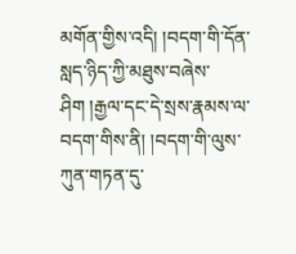མགོན་གྱིས་འདི། །བདག་གི་དོན་སླད་ཉིད་ཀྱི་མཐུས་བཞེས་ཤིག །རྒྱལ་དང་དེ་སྲས་རྣམས་ལ་བདག་གིས་ནི། །བདག་གི་ལུས་ཀུན་གཏན་དུ་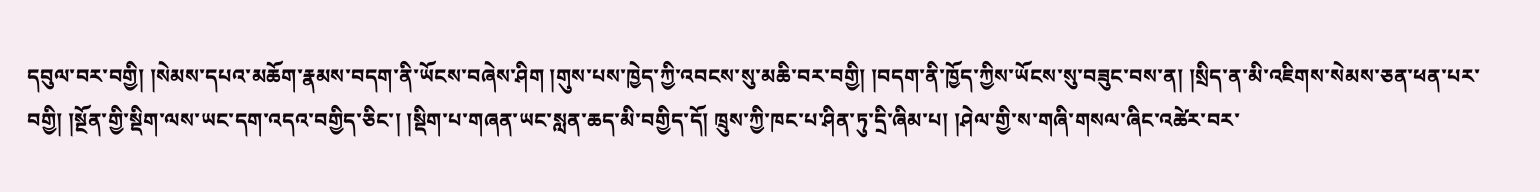དབུལ་བར་བགྱི། །སེམས་དཔའ་མཆོག་རྣམས་བདག་ནི་ཡོངས་བཞེས་ཤིག །གུས་པས་ཁྱེད་ཀྱི་འབངས་སུ་མཆི་བར་བགྱི། །བདག་ནི་ཁྱོད་ཀྱིས་ཡོངས་སུ་བཟུང་བས་ན། །སྲིད་ན་མི་འཇིགས་སེམས་ཅན་ཕན་པར་བགྱི། །སྔོན་གྱི་སྡིག་ལས་ཡང་དག་འདའ་བགྱིད་ཅིང་། །སྡིག་པ་གཞན་ཡང་སླན་ཆད་མི་བགྱིད་དོ། ཁྲུས་ཀྱི་ཁང་པ་ཤིན་ཏུ་དྲི་ཞིམ་པ། །ཤེལ་གྱི་ས་གཞི་གསལ་ཞིང་འཚེར་བར་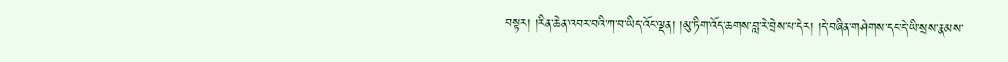བསྟར། །རིན་ཆེན་འབར་བའི་ཀ་བ་ཡིད་འོང་ལྡན། །མུ་ཏིག་འོད་ཆགས་བླ་རེ་བྲེས་པ་དེར། །དེ་བཞིན་གཤེགས་དང་དེ་ཡི་སྲས་རྣམས་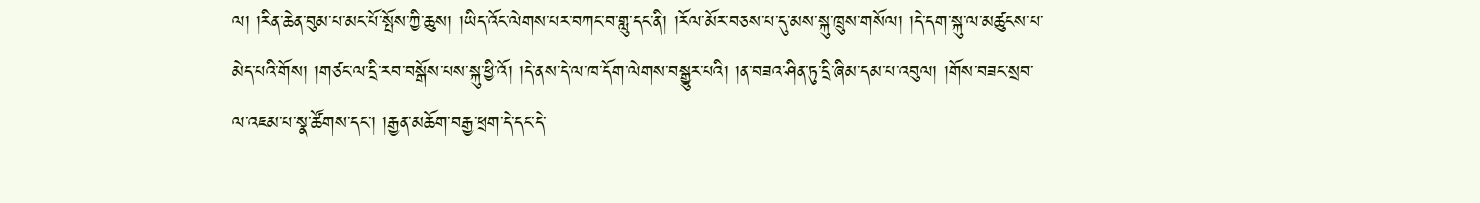ལ། །རིན་ཆེན་བུམ་པ་མང་པོ་སྤོས་ཀྱི་ཆུས། །ཡིད་འོང་ལེགས་པར་བཀང་བ་གླུ་དང་ནི། །རོལ་མོར་བཅས་པ་དུ་མས་སྐུ་ཁྲུས་གསོལ། །དེ་དག་སྐུ་ལ་མཚུངས་པ་མེད་པའི་གོས། །གཙང་ལ་དྲི་རབ་བསྒོས་པས་སྐུ་ཕྱི་འོ། །དེ་ནས་དེ་ལ་ཁ་དོག་ལེགས་བསྒྱུར་པའི། །ན་བཟའ་ཤིན་ཏུ་དྲི་ཞིམ་དམ་པ་འབུལ། །གོས་བཟང་སྲབ་ལ་འཇམ་པ་སྣ་ཚོགས་དང་། །རྒྱན་མཆོག་བརྒྱ་ཕྲག་དེ་དང་དེ་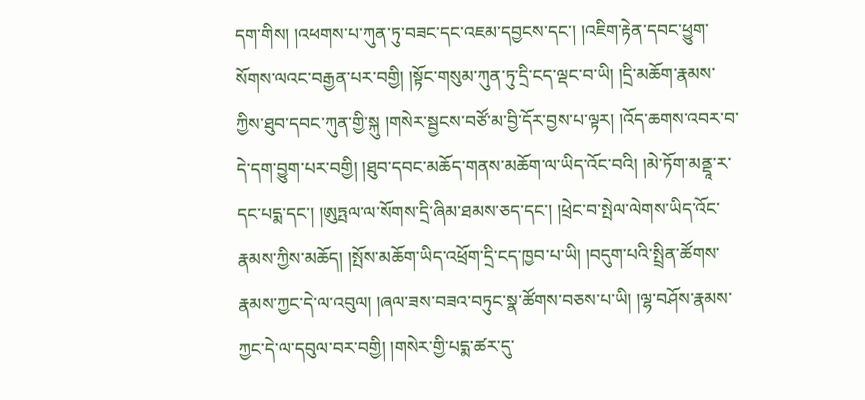དག་གིས། །འཕགས་པ་ཀུན་ཏུ་བཟང་དང་འཇམ་དབྱངས་དང་། །འཇིག་རྟེན་དབང་ཕྱུག་སོགས་ལའང་བརྒྱན་པར་བགྱི། །སྟོང་གསུམ་ཀུན་ཏུ་དྲི་ངད་ལྡང་བ་ཡི། །དྲི་མཆོག་རྣམས་ཀྱིས་ཐུབ་དབང་ཀུན་གྱི་སྐུ །གསེར་སྦྱངས་བཙོ་མ་བྱི་དོར་བྱས་པ་ལྟར། །འོད་ཆགས་འབར་བ་དེ་དག་བྱུག་པར་བགྱི། །ཐུབ་དབང་མཆོད་གནས་མཆོག་ལ་ཡིད་འོང་བའི། །མེ་ཏོག་མནྡཱ་ར་དང་པདྨ་དང་། །ཨུཏྤལ་ལ་སོགས་དྲི་ཞིམ་ཐམས་ཅད་དང་། །ཕྲེང་བ་སྤེལ་ལེགས་ཡིད་འོང་རྣམས་ཀྱིས་མཆོད། །སྤོས་མཆོག་ཡིད་འཕྲོག་དྲི་ངད་ཁྱབ་པ་ཡི། །བདུག་པའི་སྤྲིན་ཚོགས་རྣམས་ཀྱང་དེ་ལ་འབུལ། །ཞལ་ཟས་བཟའ་བཏུང་སྣ་ཚོགས་བཅས་པ་ཡི། །ལྷ་བཤོས་རྣམས་ཀྱང་དེ་ལ་དབུལ་བར་བགྱི། །གསེར་གྱི་པདྨ་ཚར་དུ་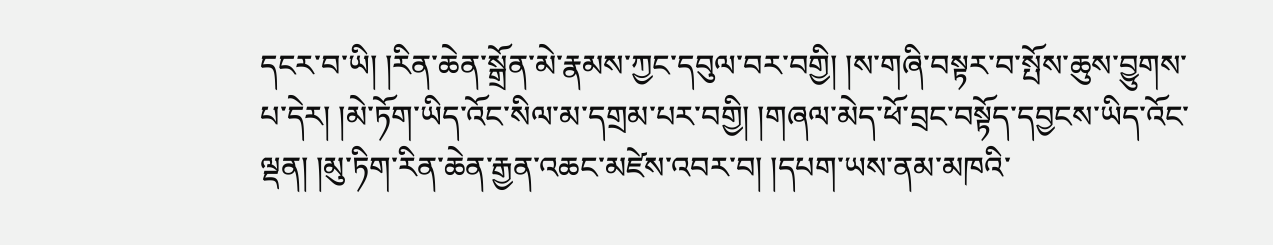དངར་བ་ཡི། །རིན་ཆེན་སྒྲོན་མེ་རྣམས་ཀྱང་དབུལ་བར་བགྱི། །ས་གཞི་བསྟར་བ་སྤོས་ཆུས་བྱུགས་པ་དེར། །མེ་ཏོག་ཡིད་འོང་སིལ་མ་དགྲམ་པར་བགྱི། །གཞལ་མེད་ཕོ་བྲང་བསྟོད་དབྱངས་ཡིད་འོང་ལྡན། །མུ་ཏིག་རིན་ཆེན་རྒྱན་འཆང་མཛེས་འབར་བ། །དཔག་ཡས་ནམ་མཁའི་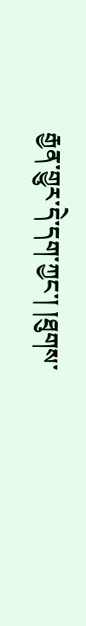རྒྱན་གྱུར་དེ་དག་ཀྱང་། །ཐུགས་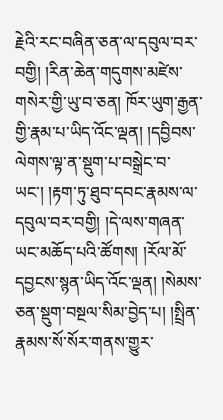རྗེའི་རང་བཞིན་ཅན་ལ་དབུལ་བར་བགྱི། །རིན་ཆེན་གདུགས་མཛེས་གསེར་གྱི་ཡུ་བ་ཅན། ཁོར་ཡུག་རྒྱན་གྱི་རྣམ་པ་ཡིད་འོང་ལྡན། །དབྱིབས་ལེགས་ལྟ་ན་སྡུག་པ་བསྒྲེང་བ་ཡང་། །རྟག་ཏུ་ཐུབ་དབང་རྣམས་ལ་དབུལ་བར་བགྱི། །དེ་ལས་གཞན་ཡང་མཆོད་པའི་ཚོགས། །རོལ་མོ་དབྱངས་སྙན་ཡིད་འོང་ལྡན། །སེམས་ཅན་སྡུག་བསྔལ་སིམ་བྱེད་པ། །སྤྲིན་རྣམས་སོ་སོར་གནས་གྱུར་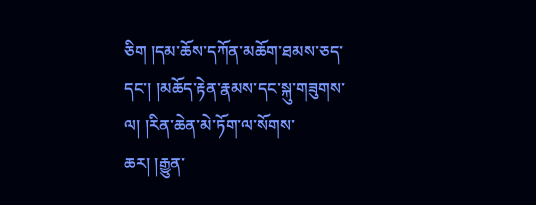ཅིག །དམ་ཆོས་དཀོན་མཆོག་ཐམས་ཅད་དང་། །མཆོད་རྟེན་རྣམས་དང་སྐུ་གཟུགས་ལ། །རིན་ཆེན་མེ་ཏོག་ལ་སོགས་ཆར། །རྒྱུན་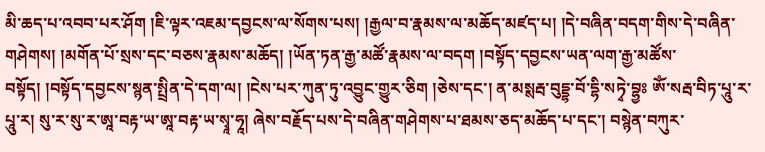མི་ཆད་པ་འབབ་པར་ཤོག །ཇི་ལྟར་འཇམ་དབྱངས་ལ་སོགས་པས། །རྒྱལ་བ་རྣམས་ལ་མཆོད་མཛད་པ། །དེ་བཞིན་བདག་གིས་དེ་བཞིན་གཤེགས། །མགོན་པོ་སྲས་དང་བཅས་རྣམས་མཆོད། །ཡོན་ཏན་རྒྱ་མཚོ་རྣམས་ལ་བདག །བསྟོད་དབྱངས་ཡན་ལག་རྒྱ་མཚོས་བསྟོད། །བསྟོད་དབྱངས་སྙན་སྤྲིན་དེ་དག་ལ། །ངེས་པར་ཀུན་ཏུ་འབྱུང་གྱུར་ཅིག །ཅེས་དང་། ན་མསྶརྦ་བུདྡྷ་བོ་དྷི་སཏྭེ་བྷྱཿ ཨོཾ་སརྦ་བིཏ་པཱུ་ར་པཱུ་ར། སུ་ར་སུ་ར་ཨཱ་བརྟ་ཡ་ཨཱ་བརྟ་ཡ་སྭཱ་ཧཱ། ཞེས་བརྗོད་པས་དེ་བཞིན་གཤེགས་པ་ཐམས་ཅད་མཆོད་པ་དང་། བསྙེན་བཀུར་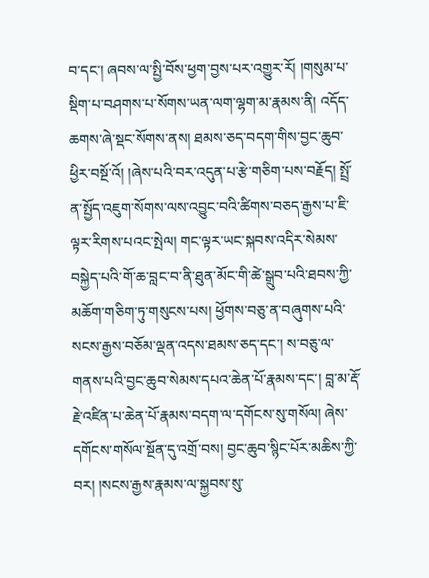བ་དང་། ཞབས་ལ་སྤྱི་བོས་ཕྱག་བྱས་པར་འགྱུར་རོ། །གསུམ་པ་སྡིག་པ་བཤགས་པ་སོགས་ཡན་ལག་ལྷག་མ་རྣམས་ནི། འདོད་ཆགས་ཞེ་སྡང་སོགས་ནས། ཐམས་ཅད་བདག་གིས་བྱང་ཆུབ་ཕྱིར་བསྔོ་འོ། །ཞེས་པའི་བར་འདུན་པ་རྩེ་གཅིག་པས་བརྗོད། སྤྲོ་ན་སྤྱོད་འཇུག་སོགས་ལས་འབྱུང་བའི་ཚིགས་བཅད་རྒྱས་པ་ཇི་ལྟར་རིགས་པའང་སྤེལ། གང་ལྟར་ཡང་སྐབས་འདིར་སེམས་བསྐྱེད་པའི་གོ་ཆ་བླང་བ་ནི་ཐུན་མོང་གི་ཚེ་སྒྲུབ་པའི་ཐབས་ཀྱི་མཆོག་གཅིག་ཏུ་གསུངས་པས། ཕྱོགས་བཅུ་ན་བཞུགས་པའི་སངས་རྒྱས་བཅོམ་ལྡན་འདས་ཐམས་ཅད་དང་། ས་བཅུ་ལ་གནས་པའི་བྱང་ཆུབ་སེམས་དཔའ་ཆེན་པོ་རྣམས་དང་། བླ་མ་རྡོ་རྗེ་འཛིན་པ་ཆེན་པོ་རྣམས་བདག་ལ་དགོངས་སུ་གསོལ། ཞེས་དགོངས་གསོལ་སྔོན་དུ་འགྲོ་བས། བྱང་ཆུབ་སྙིང་པོར་མཆིས་ཀྱི་བར། །སངས་རྒྱས་རྣམས་ལ་སྐྱབས་སུ་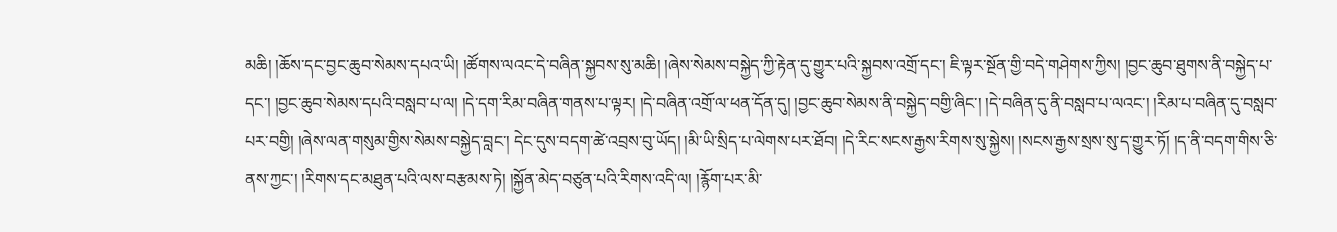མཆི། །ཆོས་དང་བྱང་ཆུབ་སེམས་དཔའ་ཡི། །ཚོགས་ལའང་དེ་བཞིན་སྐྱབས་སུ་མཆི། །ཞེས་སེམས་བསྐྱེད་ཀྱི་རྟེན་དུ་གྱུར་པའི་སྐྱབས་འགྲོ་དང་། ཇི་ལྟར་སྔོན་གྱི་བདེ་གཤེགས་ཀྱིས། །བྱང་ཆུབ་ཐུགས་ནི་བསྐྱེད་པ་དང་། །བྱང་ཆུབ་སེམས་དཔའི་བསླབ་པ་ལ། །དེ་དག་རིམ་བཞིན་གནས་པ་ལྟར། །དེ་བཞིན་འགྲོ་ལ་ཕན་དོན་དུ། །བྱང་ཆུབ་སེམས་ནི་བསྐྱེད་བགྱི་ཞིང་། །དེ་བཞིན་དུ་ནི་བསླབ་པ་ལའང་། །རིམ་པ་བཞིན་དུ་བསླབ་པར་བགྱི། །ཞེས་ལན་གསུམ་གྱིས་སེམས་བསྐྱེད་བླང་། དེང་དུས་བདག་ཚེ་འབྲས་བུ་ཡོད། །མི་ཡི་སྲིད་པ་ལེགས་པར་ཐོབ། །དེ་རིང་སངས་རྒྱས་རིགས་སུ་སྐྱེས། །སངས་རྒྱས་སྲས་སུ་ད་གྱུར་ཏོ། །ད་ནི་བདག་གིས་ཅི་ནས་ཀྱང་། །རིགས་དང་མཐུན་པའི་ལས་བརྩམས་ཏེ། །སྐྱོན་མེད་བཙུན་པའི་རིགས་འདི་ལ། །རྙོག་པར་མི་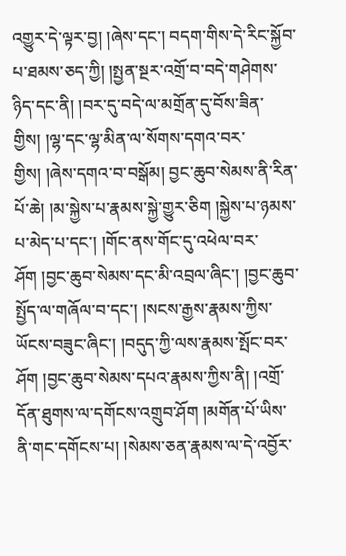འགྱུར་དེ་ལྟར་བྱ། །ཞེས་དང་། བདག་གིས་དེ་རིང་སྐྱོབ་པ་ཐམས་ཅད་ཀྱི། །སྤྱན་སྔར་འགྲོ་བ་བདེ་གཤེགས་ཉིད་དང་ནི། །བར་དུ་བདེ་ལ་མགྲོན་དུ་བོས་ཟིན་གྱིས། །ལྷ་དང་ལྷ་མིན་ལ་སོགས་དགའ་བར་གྱིས། །ཞེས་དགའ་བ་བསྒོམ། བྱང་ཆུབ་སེམས་ནི་རིན་པོ་ཆེ། །མ་སྐྱེས་པ་རྣམས་སྐྱེ་གྱུར་ཅིག །སྐྱེས་པ་ཉམས་པ་མེད་པ་དང་། །གོང་ནས་གོང་དུ་འཕེལ་བར་ཤོག །བྱང་ཆུབ་སེམས་དང་མི་འབྲལ་ཞིང་། །བྱང་ཆུབ་སྤྱོད་ལ་གཞོལ་བ་དང་། །སངས་རྒྱས་རྣམས་ཀྱིས་ཡོངས་བཟུང་ཞིང་། །བདུད་ཀྱི་ལས་རྣམས་སྤོང་བར་ཤོག །བྱང་ཆུབ་སེམས་དཔའ་རྣམས་ཀྱིས་ནི། །འགྲོ་དོན་ཐུགས་ལ་དགོངས་འགྲུབ་ཤོག །མགོན་པོ་ཡིས་ནི་གང་དགོངས་པ། །སེམས་ཅན་རྣམས་ལ་དེ་འབྱོར་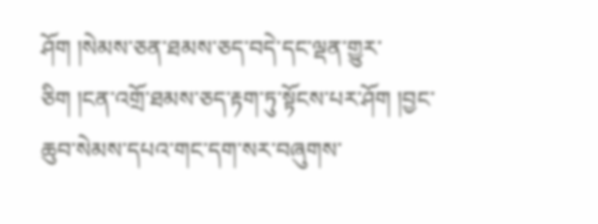ཤོག །སེམས་ཅན་ཐམས་ཅད་བདེ་དང་ལྡན་གྱུར་ཅིག །ངན་འགྲོ་ཐམས་ཅད་རྟག་ཏུ་སྟོངས་པར་ཤོག །བྱང་ཆུབ་སེམས་དཔའ་གང་དག་སར་བཞུགས་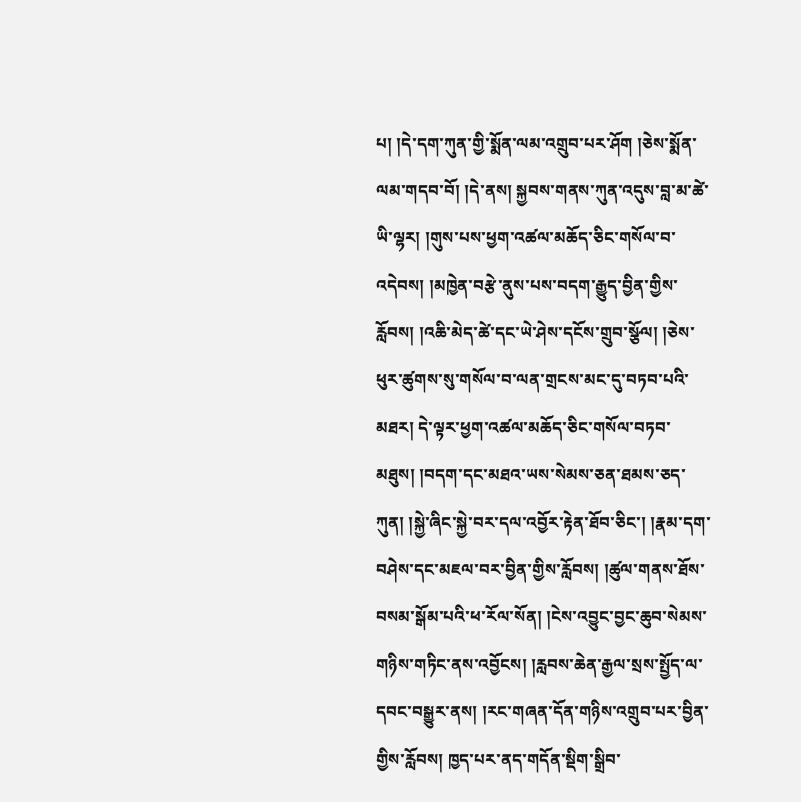པ། །དེ་དག་ཀུན་གྱི་སྨོན་ལམ་འགྲུབ་པར་ཤོག །ཅེས་སྨོན་ལམ་གདབ་བོ། །དེ་ནས། སྐྱབས་གནས་ཀུན་འདུས་བླ་མ་ཚེ་ཡི་ལྷར། །གུས་པས་ཕྱག་འཚལ་མཆོད་ཅིང་གསོལ་བ་འདེབས། །མཁྱེན་བརྩེ་ནུས་པས་བདག་རྒྱུད་བྱིན་གྱིས་རློབས། །འཆི་མེད་ཚེ་དང་ཡེ་ཤེས་དངོས་གྲུབ་སྩོལ། །ཅེས་ཕུར་ཚུགས་སུ་གསོལ་བ་ལན་གྲངས་མང་དུ་བཏབ་པའི་མཐར། དེ་ལྟར་ཕྱག་འཚལ་མཆོད་ཅིང་གསོལ་བཏབ་མཐུས། །བདག་དང་མཐའ་ཡས་སེམས་ཅན་ཐམས་ཅད་ཀུན། །སྐྱེ་ཞིང་སྐྱེ་བར་དལ་འབྱོར་རྟེན་ཐོབ་ཅིང་། །རྣམ་དག་བཤེས་དང་མཇལ་བར་བྱིན་གྱིས་རློབས། །ཚུལ་གནས་ཐོས་བསམ་སྒོམ་པའི་ཕ་རོལ་སོན། །ངེས་འབྱུང་བྱང་ཆུབ་སེམས་གཉིས་གཏིང་ནས་འབྱོངས། །རླབས་ཆེན་རྒྱལ་སྲས་སྤྱོད་ལ་དབང་བསྒྱུར་ནས། །རང་གཞན་དོན་གཉིས་འགྲུབ་པར་བྱིན་གྱིས་རློབས། ཁྱད་པར་ནད་གདོན་སྡིག་སྒྲིབ་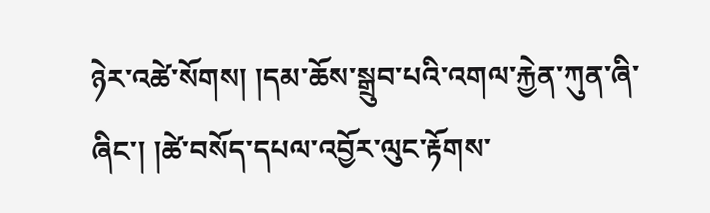ཉེར་འཚེ་སོགས། །དམ་ཆོས་སྒྲུབ་པའི་འགལ་རྐྱེན་ཀུན་ཞི་ཞིང་། །ཚེ་བསོད་དཔལ་འབྱོར་ལུང་རྟོགས་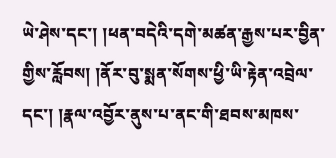ཡེ་ཤེས་དང་། །ཕན་བདེའི་དགེ་མཚན་རྒྱས་པར་བྱིན་གྱིས་རློབས། །ནོར་བུ་སྨན་སོགས་ཕྱི་ཡི་རྟེན་འབྲེལ་དང་། །རྣལ་འབྱོར་ནུས་པ་ནང་གི་ཐབས་མཁས་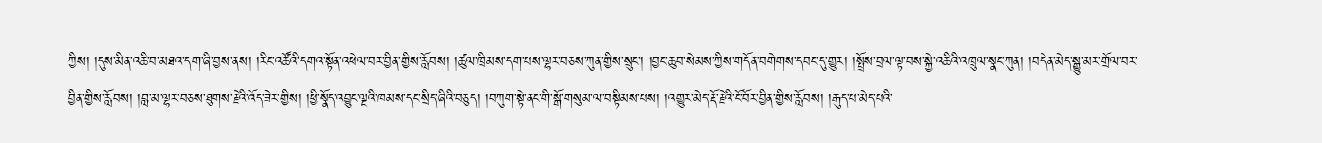ཀྱིས། །དུས་མིན་འཆི་བ་མཐའ་དག་ཞི་བྱས་ནས། །རིང་འཚོའི་དགའ་སྟོན་འཕེལ་བར་བྱིན་གྱིས་རློབས། །ཚུལ་ཁྲིམས་དག་པས་ལྷར་བཅས་ཀུན་གྱིས་སྲུང་། །བྱང་ཆུབ་སེམས་ཀྱིས་གདོན་བགེགས་དབང་དུ་གྱུར། །སྤྲོས་བྲལ་ལྟ་བས་སྐྱེ་འཆིའི་འཁྲུལ་སྣང་ཀུན། །བདེན་མེད་སྒྱུ་མར་གྲོལ་བར་བྱིན་གྱིས་རློབས། །བླ་མ་ལྷར་བཅས་ཐུགས་རྗེའི་འོད་ཟེར་གྱིས། །ཕྱི་སྣོད་འབྱུང་ལྔའི་ཁམས་དང་སྲིད་ཞིའི་བཅུད། །བཀུག་སྟེ་ནང་གི་སྒོ་གསུམ་ལ་བསྟིམས་པས། །འགྱུར་མེད་རྡོ་རྗེའི་ངོ་བོར་བྱིན་གྱིས་རློབས། །རྒུད་པ་མེད་པའི་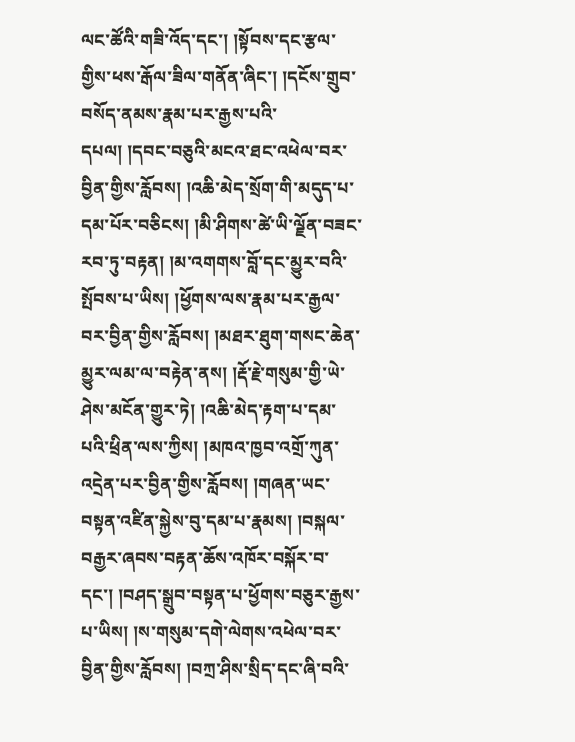ལང་ཚོའི་གཟི་འོད་དང་། །སྟོབས་དང་རྩལ་གྱིས་ཕས་རྒོལ་ཟིལ་གནོན་ཞིང་། །དངོས་གྲུབ་བསོད་ནམས་རྣམ་པར་རྒྱས་པའི་དཔལ། །དབང་བཅུའི་མངའ་ཐང་འཕེལ་བར་བྱིན་གྱིས་རློབས། །འཆི་མེད་སྲོག་གི་མདུད་པ་དམ་པོར་བཅིངས། །མི་ཤིགས་ཚེ་ཡི་ལྗོན་བཟང་རབ་ཏུ་བརྟན། །མ་འགགས་བློ་དང་མྱུར་བའི་སྤོབས་པ་ཡིས། །ཕྱོགས་ལས་རྣམ་པར་རྒྱལ་བར་བྱིན་གྱིས་རློབས། །མཐར་ཐུག་གསང་ཆེན་མྱུར་ལམ་ལ་བརྟེན་ནས། །རྡོ་རྗེ་གསུམ་གྱི་ཡེ་ཤེས་མངོན་གྱུར་ཏེ། །འཆི་མེད་རྟག་པ་དམ་པའི་ཕྲིན་ལས་ཀྱིས། །མཁའ་ཁྱབ་འགྲོ་ཀུན་འདྲེན་པར་བྱིན་གྱིས་རློབས། །གཞན་ཡང་བསྟན་འཛིན་སྐྱེས་བུ་དམ་པ་རྣམས། །བསྐལ་བརྒྱར་ཞབས་བརྟན་ཆོས་འཁོར་བསྐོར་བ་དང་། །བཤད་སྒྲུབ་བསྟན་པ་ཕྱོགས་བཅུར་རྒྱས་པ་ཡིས། །ས་གསུམ་དགེ་ལེགས་འཕེལ་བར་བྱིན་གྱིས་རློབས། །བཀྲ་ཤིས་སྲིད་དང་ཞི་བའི་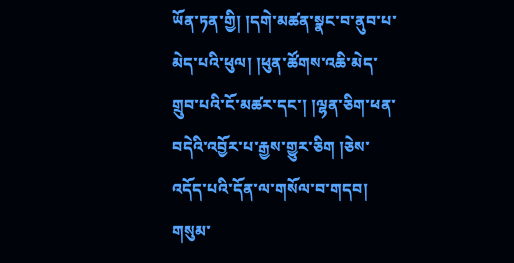ཡོན་ཏན་གྱི། །དགེ་མཚན་སྣང་བ་ནུབ་པ་མེད་པའི་ཕུལ། །ཕུན་ཚོགས་འཆི་མེད་གྲུབ་པའི་ངོ་མཚར་དང་། །ལྷན་ཅིག་ཕན་བདེའི་འབྱོར་པ་རྒྱས་གྱུར་ཅིག །ཅེས་འདོད་པའི་དོན་ལ་གསོལ་བ་གདབ། གསུམ་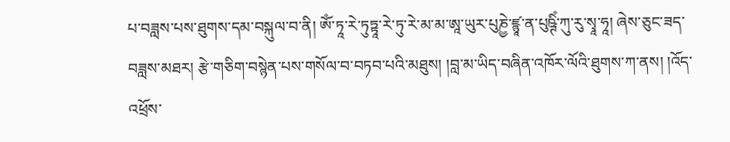པ་བཟླས་པས་ཐུགས་དམ་བསྐུལ་བ་ནི། ཨོཾ་ཏཱ་རེ་ཏུཏྟཱ་རེ་ཏུ་རེ་མ་མ་ཨཱ་ཡུར་པུཎྱེ་ཛྙཱ་ན་པུཥྚིཾ་ཀུ་རུ་སྭཱ་ཧཱ། ཞེས་ཅུང་ཟད་བཟླས་མཐར། རྩེ་གཅིག་བསྙེན་པས་གསོལ་བ་བཏབ་པའི་མཐུས། །བླ་མ་ཡིད་བཞིན་འཁོར་ལོའི་ཐུགས་ཀ་ནས། །འོད་འཕྲོས་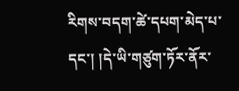རིགས་བདག་ཚེ་དཔག་མེད་པ་དང་། །དེ་ཡི་གཙུག་ཏོར་ནོར་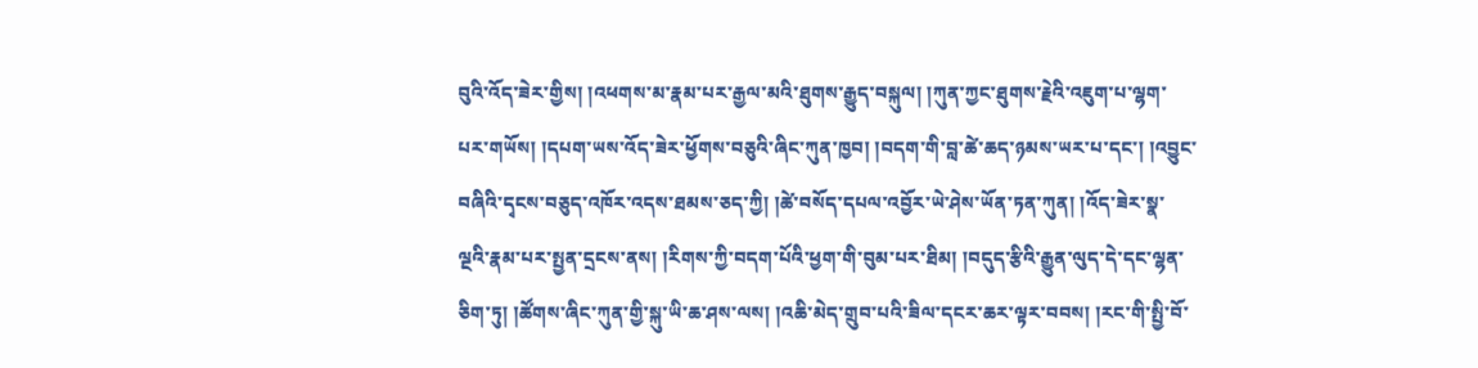བུའི་འོད་ཟེར་གྱིས། །འཕགས་མ་རྣམ་པར་རྒྱལ་མའི་ཐུགས་རྒྱུད་བསྐུལ། །ཀུན་ཀྱང་ཐུགས་རྗེའི་འཇུག་པ་ལྷག་པར་གཡོས། །དཔག་ཡས་འོད་ཟེར་ཕྱོགས་བཅུའི་ཞིང་ཀུན་ཁྱབ། །བདག་གི་བླ་ཚེ་ཆད་ཉམས་ཡར་པ་དང་། །འབྱུང་བཞིའི་དྭངས་བཅུད་འཁོར་འདས་ཐམས་ཅད་ཀྱི། །ཚེ་བསོད་དཔལ་འབྱོར་ཡེ་ཤེས་ཡོན་ཏན་ཀུན། །འོད་ཟེར་སྣ་ལྔའི་རྣམ་པར་སྤྱན་དྲངས་ནས། །རིགས་ཀྱི་བདག་པོའི་ཕྱག་གི་བུམ་པར་ཐིམ། །བདུད་རྩིའི་རྒྱུན་ལུད་དེ་དང་ལྷན་ཅིག་ཏུ། །ཚོགས་ཞིང་ཀུན་གྱི་སྐུ་ཡི་ཆ་ཤས་ལས། །འཆི་མེད་གྲུབ་པའི་ཟིལ་དངར་ཆར་ལྟར་བབས། །རང་གི་སྤྱི་བོ་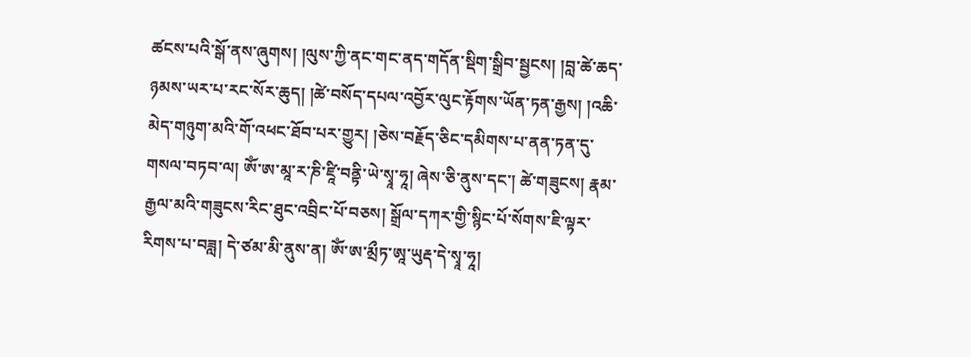ཚངས་པའི་སྒོ་ནས་ཞུགས། །ལུས་ཀྱི་ནང་གང་ནད་གདོན་སྡིག་སྒྲིབ་སྦྱངས། །བླ་ཚེ་ཆད་ཉམས་ཡར་པ་རང་སོར་ཆུད། །ཚེ་བསོད་དཔལ་འབྱོར་ལུང་རྟོགས་ཡོན་ཏན་རྒྱས། །འཆི་མེད་གཉུག་མའི་གོ་འཕང་ཐོབ་པར་གྱུར། །ཅེས་བརྗོད་ཅིང་དམིགས་པ་ནན་ཏན་དུ་གསལ་བཏབ་ལ། ཨོཾ་ཨ་མཱ་ར་ཎི་ཛཱི་བནྟི་ཡེ་སྭཱ་ཧཱ། ཞེས་ཅི་ནུས་དང་། ཚེ་གཟུངས། རྣམ་རྒྱལ་མའི་གཟུངས་རིང་ཐུང་འབྲིང་པོ་བཅས། སྒྲོལ་དཀར་གྱི་སྙིང་པོ་སོགས་ཇི་ལྟར་རིགས་པ་བཟླ། དེ་ཙམ་མི་ནུས་ན། ཨོཾ་ཨ་མྲྀཏ་ཨཱ་ཡུརྡ་དེ་སྭཱ་ཧཱ།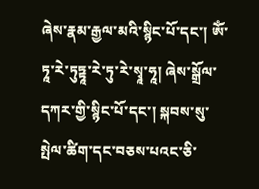ཞེས་རྣམ་རྒྱལ་མའི་སྙིང་པོ་དང་། ཨོཾ་ཏཱ་རེ་ཏུཏྟཱ་རེ་ཏུ་རེ་སྭཱ་ཧཱ། ཞེས་སྒྲོལ་དཀར་གྱི་སྙིང་པོ་དང་། སྐབས་སུ་སྤེལ་ཚིག་དང་བཅས་པའང་ཅི་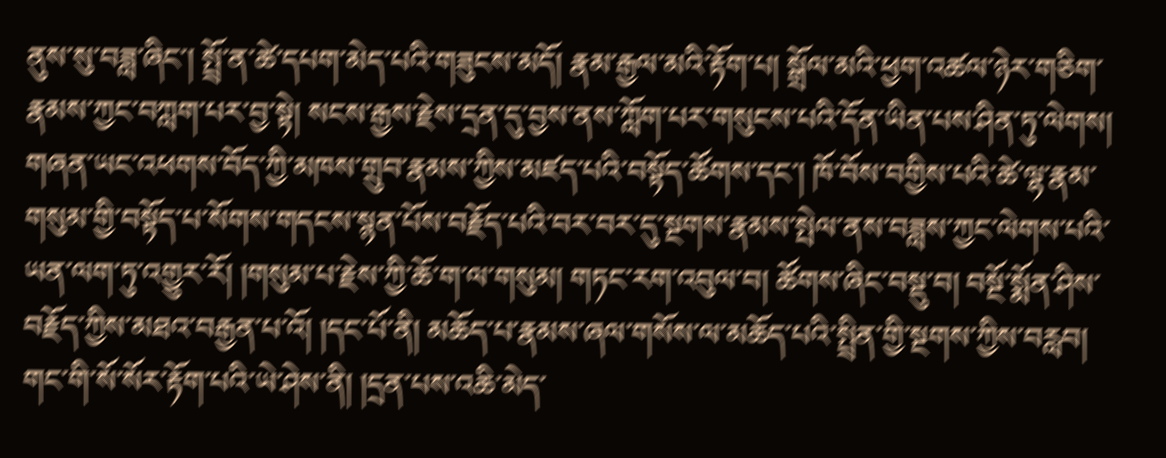ནུས་སུ་བཟླ་ཞིང་། སྤྲོ་ན་ཚེ་དཔག་མེད་པའི་གཟུངས་མདོ། རྣམ་རྒྱལ་མའི་རྟོག་པ། སྒྲོལ་མའི་ཕྱག་འཚལ་ཉེར་གཅིག་རྣམས་ཀྱང་བཀླག་པར་བྱ་སྟེ། སངས་རྒྱས་རྗེས་དྲན་དུ་བྱས་ནས་ཀློག་པར་གསུངས་པའི་དོན་ཡིན་པས་ཤིན་ཏུ་ལེགས། གཞན་ཡང་འཕགས་བོད་ཀྱི་མཁས་གྲུབ་རྣམས་ཀྱིས་མཛད་པའི་བསྟོད་ཚོགས་དང་། ཁོ་བོས་བགྱིས་པའི་ཚེ་ལྷ་རྣམ་གསུམ་གྱི་བསྟོད་པ་སོགས་གདངས་སྙན་པོས་བརྗོད་པའི་བར་བར་དུ་སྔགས་རྣམས་སྤེལ་ནས་བཟླས་ཀྱང་ལེགས་པའི་ཡན་ལག་ཏུ་འགྱུར་རོ། །གསུམ་པ་རྗེས་ཀྱི་ཆོ་ག་ལ་གསུམ། གཏང་རག་འབུལ་བ། ཚོགས་ཞིང་བསྡུ་བ། བསྔོ་སྨོན་ཤིས་བརྗོད་ཀྱིས་མཐའ་བརྒྱན་པ་འོ། །དང་པོ་ནི། མཆོད་པ་རྣམས་ཞལ་གསོས་ལ་མཆོད་པའི་སྤྲིན་གྱི་སྔགས་ཀྱིས་བརླབ། གང་གི་སོ་སོར་རྟོག་པའི་ཡེ་ཤེས་ནི། །དྲན་པས་འཆི་མེད་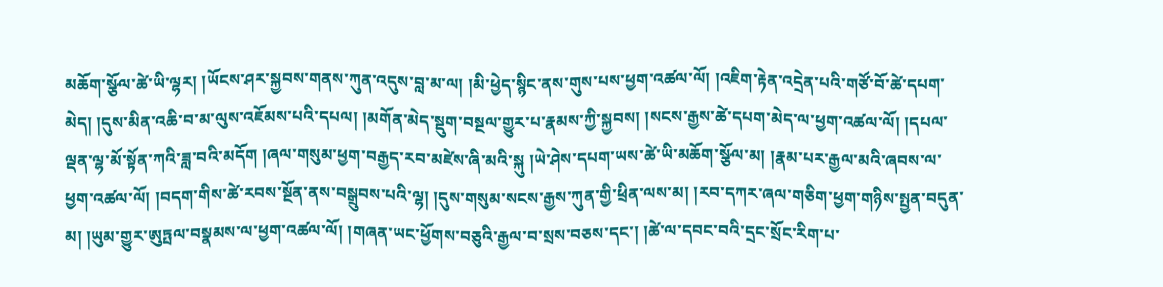མཆོག་སྩོལ་ཚེ་ཡི་ལྷར། །ཡོངས་ཤར་སྐྱབས་གནས་ཀུན་འདུས་བླ་མ་ལ། །མི་ཕྱེད་སྙིང་ནས་གུས་པས་ཕྱག་འཚལ་ལོ། །འཇིག་རྟེན་འདྲེན་པའི་གཙོ་བོ་ཚེ་དཔག་མེད། །དུས་མིན་འཆི་བ་མ་ལུས་འཇོམས་པའི་དཔལ། །མགོན་མེད་སྡུག་བསྔལ་གྱུར་པ་རྣམས་ཀྱི་སྐྱབས། །སངས་རྒྱས་ཚེ་དཔག་མེད་ལ་ཕྱག་འཚལ་ལོ། །དཔལ་ལྡན་ལྷ་མོ་སྟོན་ཀའི་ཟླ་བའི་མདོག །ཞལ་གསུམ་ཕྱག་བརྒྱད་རབ་མཛེས་ཞི་མའི་སྐུ །ཡེ་ཤེས་དཔག་ཡས་ཚེ་ཡི་མཆོག་སྩོལ་མ། །རྣམ་པར་རྒྱལ་མའི་ཞབས་ལ་ཕྱག་འཚལ་ལོ། །བདག་གིས་ཚེ་རབས་སྔོན་ནས་བསྒྲུབས་པའི་ལྷ། །དུས་གསུམ་སངས་རྒྱས་ཀུན་གྱི་ཕྲིན་ལས་མ། །རབ་དཀར་ཞལ་གཅིག་ཕྱག་གཉིས་སྤྱན་བདུན་མ། །ཡུམ་གྱུར་ཨུཏྤལ་བསྣམས་ལ་ཕྱག་འཚལ་ལོ། །གཞན་ཡང་ཕྱོགས་བཅུའི་རྒྱལ་བ་སྲས་བཅས་དང་། །ཚེ་ལ་དབང་བའི་དྲང་སྲོང་རིག་པ་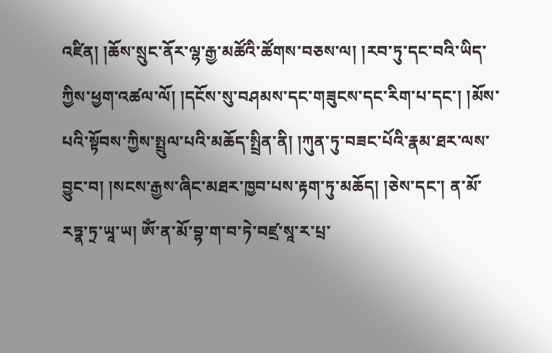འཛིན། །ཆོས་སྲུང་ནོར་ལྷ་རྒྱ་མཚོའི་ཚོགས་བཅས་ལ། །རབ་ཏུ་དང་བའི་ཡིད་ཀྱིས་ཕྱག་འཚལ་ལོ། །དངོས་སུ་བཤམས་དང་གཟུངས་དང་རིག་པ་དང་། །མོས་པའི་སྟོབས་ཀྱིས་སྤྲུལ་པའི་མཆོད་སྤྲིན་ནི། །ཀུན་ཏུ་བཟང་པོའི་རྣམ་ཐར་ལས་བྱུང་བ། །སངས་རྒྱས་ཞིང་མཐར་ཁྱབ་པས་རྟག་ཏུ་མཆོད། །ཅེས་དང་། ན་མོ་རཏྣ་ཏྲ་ཡཱ་ཡ། ཨོཾ་ན་མོ་བྷ་ག་བ་ཏེ་བཛྲ་སཱ་ར་པྲ་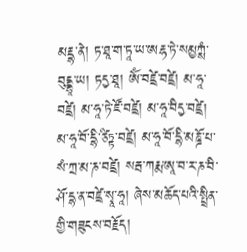མརྡྷ་ནེ། ཏ་ཐཱ་ག་ཏཱ་ཡ་ཨརྷ་ཏེ་སམྱཀྶཾ་བུདྡྷཱ་ཡ། ཏདྱ་ཐཱ། ཨོཾ་བཛྲེ་བཛྲེ། མ་ཧཱ་བཛྲེ། མ་ཧཱ་ཏེ་ཛོ་བཛྲེ། མ་ཧཱ་བིདྱ་བཛྲེ། མ་ཧཱ་བོ་དྷི་ཙིཏྟ་བཛྲེ། མ་ཧཱ་བོ་དྷི་མཎྜོ་པ་སཾ་ཀྲ་མ་ཎ་བཛྲེ། སརྦ་ཀརྨ་ཨཱ་བ་ར་ཎ་བི་ཤོ་དྷ་ན་བཛྲེ་སྭཱ་ཧཱ། ཞེས་མཆོད་པའི་སྤྲིན་གྱི་གཟུངས་བརྗོད།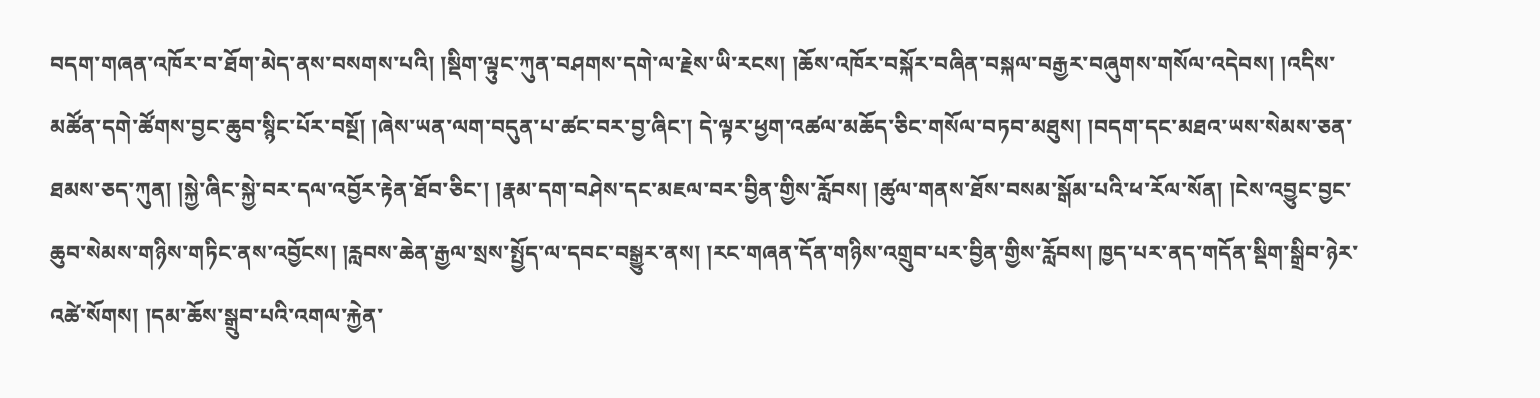བདག་གཞན་འཁོར་བ་ཐོག་མེད་ནས་བསགས་པའི། །སྡིག་ལྟུང་ཀུན་བཤགས་དགེ་ལ་རྗེས་ཡི་རངས། །ཆོས་འཁོར་བསྐོར་བཞིན་བསྐལ་བརྒྱར་བཞུགས་གསོལ་འདེབས། །འདིས་མཚོན་དགེ་ཚོགས་བྱང་ཆུབ་སྙིང་པོར་བསྔོ། །ཞེས་ཡན་ལག་བདུན་པ་ཚང་བར་བྱ་ཞིང་། དེ་ལྟར་ཕྱག་འཚལ་མཆོད་ཅིང་གསོལ་བཏབ་མཐུས། །བདག་དང་མཐའ་ཡས་སེམས་ཅན་ཐམས་ཅད་ཀུན། །སྐྱེ་ཞིང་སྐྱེ་བར་དལ་འབྱོར་རྟེན་ཐོབ་ཅིང་། །རྣམ་དག་བཤེས་དང་མཇལ་བར་བྱིན་གྱིས་རློབས། །ཚུལ་གནས་ཐོས་བསམ་སྒོམ་པའི་ཕ་རོལ་སོན། །ངེས་འབྱུང་བྱང་ཆུབ་སེམས་གཉིས་གཏིང་ནས་འབྱོངས། །རླབས་ཆེན་རྒྱལ་སྲས་སྤྱོད་ལ་དབང་བསྒྱུར་ནས། །རང་གཞན་དོན་གཉིས་འགྲུབ་པར་བྱིན་གྱིས་རློབས། ཁྱད་པར་ནད་གདོན་སྡིག་སྒྲིབ་ཉེར་འཚེ་སོགས། །དམ་ཆོས་སྒྲུབ་པའི་འགལ་རྐྱེན་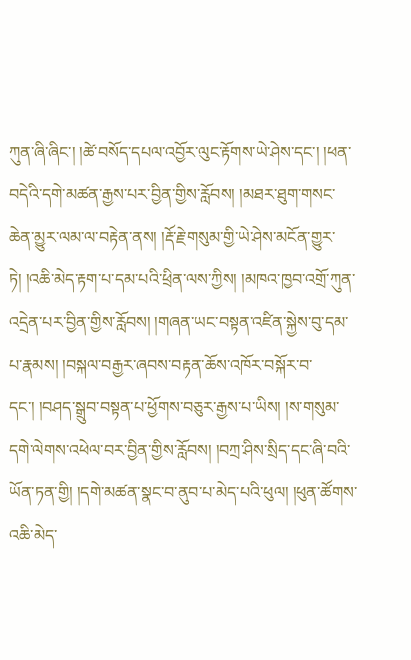ཀུན་ཞི་ཞིང་། །ཚེ་བསོད་དཔལ་འབྱོར་ལུང་རྟོགས་ཡེ་ཤེས་དང་། །ཕན་བདེའི་དགེ་མཚན་རྒྱས་པར་བྱིན་གྱིས་རློབས། །མཐར་ཐུག་གསང་ཆེན་མྱུར་ལམ་ལ་བརྟེན་ནས། །རྡོ་རྗེ་གསུམ་གྱི་ཡེ་ཤེས་མངོན་གྱུར་ཏེ། །འཆི་མེད་རྟག་པ་དམ་པའི་ཕྲིན་ལས་ཀྱིས། །མཁའ་ཁྱབ་འགྲོ་ཀུན་འདྲེན་པར་བྱིན་གྱིས་རློབས། །གཞན་ཡང་བསྟན་འཛིན་སྐྱེས་བུ་དམ་པ་རྣམས། །བསྐལ་བརྒྱར་ཞབས་བརྟན་ཆོས་འཁོར་བསྐོར་བ་དང་། །བཤད་སྒྲུབ་བསྟན་པ་ཕྱོགས་བཅུར་རྒྱས་པ་ཡིས། །ས་གསུམ་དགེ་ལེགས་འཕེལ་བར་བྱིན་གྱིས་རློབས། །བཀྲ་ཤིས་སྲིད་དང་ཞི་བའི་ཡོན་ཏན་གྱི། །དགེ་མཚན་སྣང་བ་ནུབ་པ་མེད་པའི་ཕུལ། །ཕུན་ཚོགས་འཆི་མེད་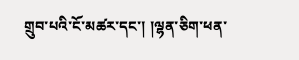གྲུབ་པའི་ངོ་མཚར་དང་། །ལྷན་ཅིག་ཕན་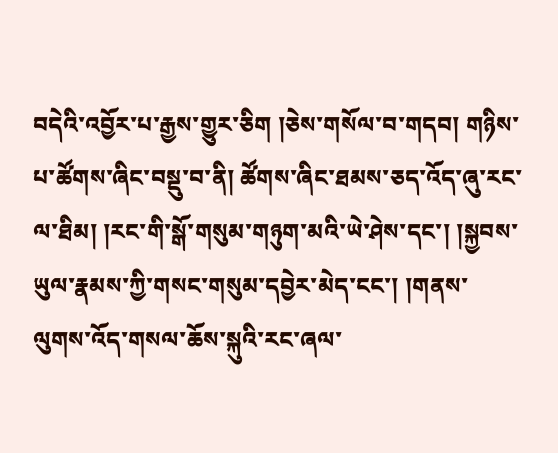བདེའི་འབྱོར་པ་རྒྱས་གྱུར་ཅིག །ཅེས་གསོལ་བ་གདབ། གཉིས་པ་ཚོགས་ཞིང་བསྡུ་བ་ནི། ཚོགས་ཞིང་ཐམས་ཅད་འོད་ཞུ་རང་ལ་ཐིམ། །རང་གི་སྒོ་གསུམ་གཉུག་མའི་ཡེ་ཤེས་དང་། །སྐྱབས་ཡུལ་རྣམས་ཀྱི་གསང་གསུམ་དབྱེར་མེད་ངང་། །གནས་ལུགས་འོད་གསལ་ཆོས་སྐུའི་རང་ཞལ་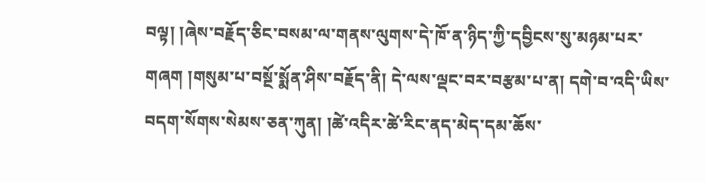བལྟ། །ཞེས་བརྗོད་ཅིང་བསམ་ལ་གནས་ལུགས་དེ་ཁོ་ན་ཉིད་ཀྱི་དབྱིངས་སུ་མཉམ་པར་གཞག །གསུམ་པ་བསྔོ་སྨོན་ཤིས་བརྗོད་ནི། དེ་ལས་ལྡང་བར་བརྩམ་པ་ན། དགེ་བ་འདི་ཡིས་བདག་སོགས་སེམས་ཅན་ཀུན། །ཚེ་འདིར་ཚེ་རིང་ནད་མེད་དམ་ཆོས་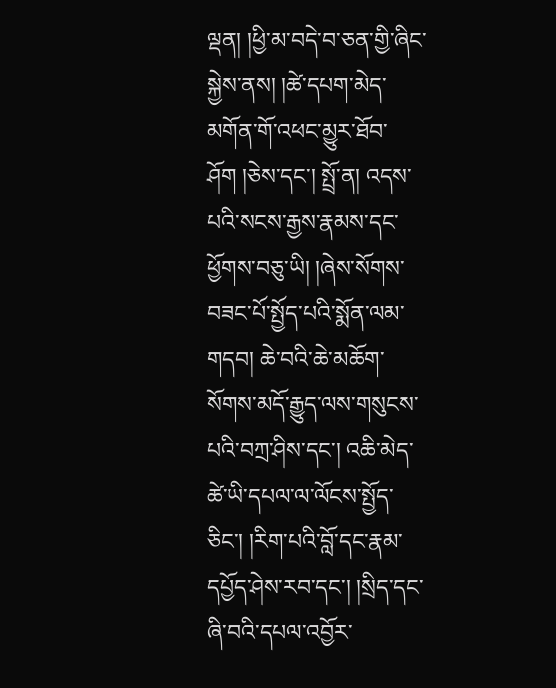ལྡན། །ཕྱི་མ་བདེ་བ་ཅན་གྱི་ཞིང་སྐྱེས་ནས། །ཚེ་དཔག་མེད་མགོན་གོ་འཕང་མྱུར་ཐོབ་ཤོག །ཅེས་དང་། སྤྲོ་ན། འདས་པའི་སངས་རྒྱས་རྣམས་དང་ཕྱོགས་བཅུ་ཡི། །ཞེས་སོགས་བཟང་པོ་སྤྱོད་པའི་སྨོན་ལམ་གདབ། ཆེ་བའི་ཆེ་མཆོག་སོགས་མདོ་རྒྱུད་ལས་གསུངས་པའི་བཀྲ་ཤིས་དང་། འཆི་མེད་ཚེ་ཡི་དཔལ་ལ་ལོངས་སྤྱོད་ཅིང་། །རིག་པའི་བློ་དང་རྣམ་དཔྱོད་ཤེས་རབ་དང་། །སྲིད་དང་ཞི་བའི་དཔལ་འབྱོར་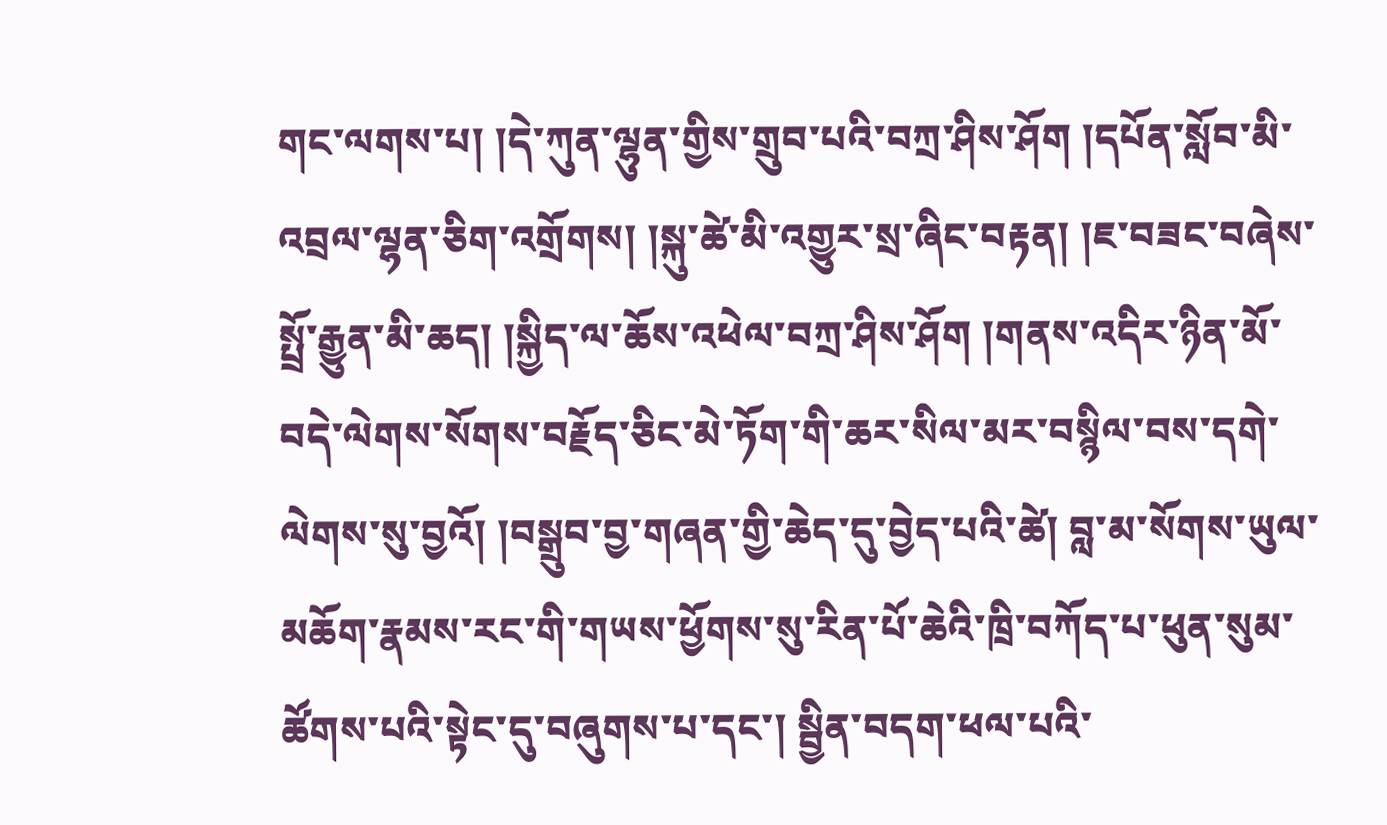གང་ལགས་པ། །དེ་ཀུན་ལྷུན་གྱིས་གྲུབ་པའི་བཀྲ་ཤིས་ཤོག །དཔོན་སློབ་མི་འབྲལ་ལྷན་ཅིག་འགྲོགས། །སྐུ་ཚེ་མི་འགྱུར་སྲ་ཞིང་བརྟན། །ཇ་བཟང་བཞེས་སྤྲོ་རྒྱུན་མི་ཆད། །སྐྱིད་ལ་ཆོས་འཕེལ་བཀྲ་ཤིས་ཤོག །གནས་འདིར་ཉིན་མོ་བདེ་ལེགས་སོགས་བརྗོད་ཅིང་མེ་ཏོག་གི་ཆར་སིལ་མར་བསྙིལ་བས་དགེ་ལེགས་སུ་བྱའོ། །བསྒྲུབ་བྱ་གཞན་གྱི་ཆེད་དུ་བྱེད་པའི་ཚེ། བླ་མ་སོགས་ཡུལ་མཆོག་རྣམས་རང་གི་གཡས་ཕྱོགས་སུ་རིན་པོ་ཆེའི་ཁྲི་བཀོད་པ་ཕུན་སུམ་ཚོགས་པའི་སྟེང་དུ་བཞུགས་པ་དང་། སྦྱིན་བདག་ཕལ་པའི་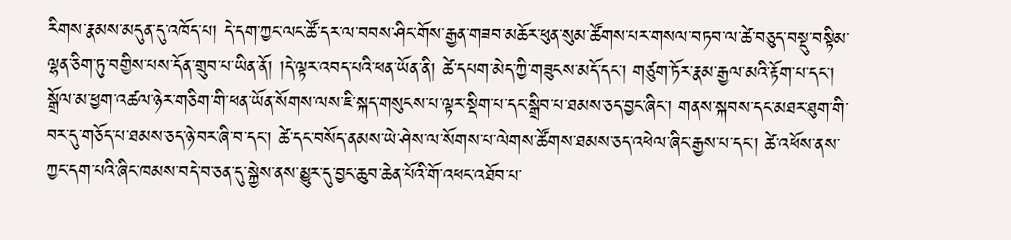རིགས་རྣམས་མདུན་དུ་འཁོད་པ། དེ་དག་ཀྱང་ལང་ཚོ་དར་ལ་བབས་ཤིང་གོས་རྒྱན་གཟབ་མཆོར་ཕུན་སུམ་ཚོགས་པར་གསལ་བཏབ་ལ་ཚེ་བཅུད་བསྡུ་བསྟིམ་ལྷན་ཅིག་ཏུ་བགྱིས་པས་དོན་གྲུབ་པ་ཡིན་ནོ། །དེ་ལྟར་འབད་པའི་ཕན་ཡོན་ནི། ཚེ་དཔག་མེད་ཀྱི་གཟུངས་མདོ་དང་། གཙུག་ཏོར་རྣམ་རྒྱལ་མའི་རྟོག་པ་དང་། སྒྲོལ་མ་ཕྱག་འཚལ་ཉེར་གཅིག་གི་ཕན་ཡོན་སོགས་ལས་ཇི་སྐད་གསུངས་པ་ལྟར་སྡིག་པ་དང་སྒྲིབ་པ་ཐམས་ཅད་བྱང་ཞིང་། གནས་སྐབས་དང་མཐར་ཐུག་གི་བར་དུ་གཅོད་པ་ཐམས་ཅད་ཉེ་བར་ཞི་བ་དང་། ཚེ་དང་བསོད་ནམས་ཡེ་ཤེས་ལ་སོགས་པ་ལེགས་ཚོགས་ཐམས་ཅད་འཕེལ་ཞིང་རྒྱས་པ་དང་། ཚེ་འཕོས་ནས་ཀྱང་དག་པའི་ཞིང་ཁམས་བདེ་བ་ཅན་དུ་སྐྱེས་ནས་མྱུར་དུ་བྱང་ཆུབ་ཆེན་པོའི་གོ་འཕང་འཐོབ་པ་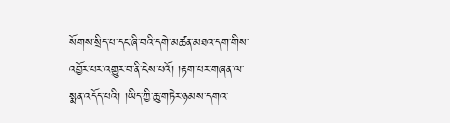སོགས་སྲིད་པ་དང་ཞི་བའི་དགེ་མཚན་མཐའ་དག་གིས་འབྱོར་པར་འགྱུར་བ་ནི་ངེས་པའོ། །རྟག་པར་གཞན་ལ་སྨན་འདོད་པའི། །ཡིད་ཀྱི་ཆུ་གཏེར་ཉམས་དགའ་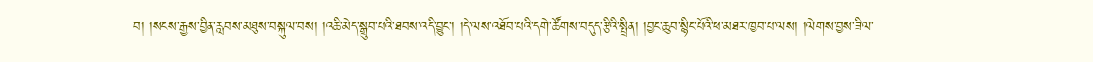བ། །སངས་རྒྱས་བྱིན་རླབས་མཐུས་བསྐུལ་བས། །འཆི་མེད་སྒྲུབ་པའི་ཐབས་འདི་བྱུང་། །དེ་ལས་འཐོབ་པའི་དགེ་ཚོགས་བདུད་རྩིའི་སྤྲིན། །བྱང་ཆུབ་སྙིང་པོའི་ཕ་མཐར་ཁྱབ་པ་ལས། །ལེགས་བྱས་ཟིལ་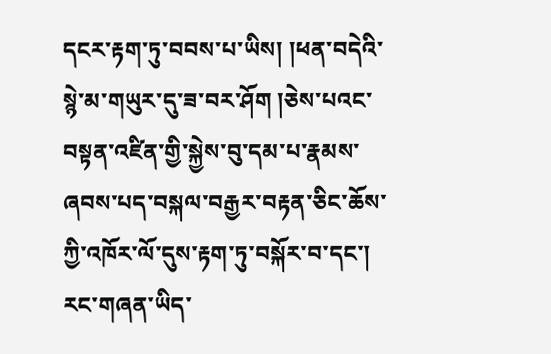དངར་རྟག་ཏུ་བབས་པ་ཡིས། །ཕན་བདེའི་སྙེ་མ་གཡུར་དུ་ཟ་བར་ཤོག །ཅེས་པའང་བསྟན་འཛིན་གྱི་སྐྱེས་བུ་དམ་པ་རྣམས་ཞབས་པད་བསྐལ་བརྒྱར་བརྟན་ཅིང་ཆོས་ཀྱི་འཁོར་ལོ་དུས་རྟག་ཏུ་བསྐོར་བ་དང་། རང་གཞན་ཡིད་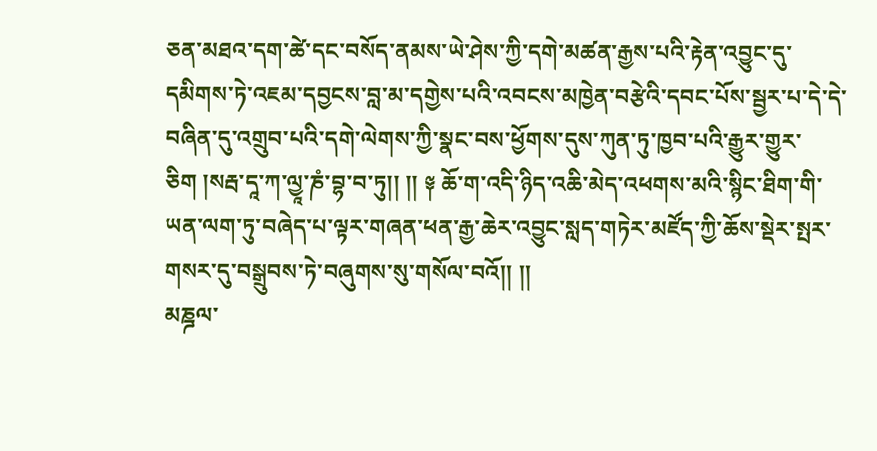ཅན་མཐའ་དག་ཚེ་དང་བསོད་ནམས་ཡེ་ཤེས་ཀྱི་དགེ་མཚན་རྒྱས་པའི་རྟེན་འབྱུང་དུ་དམིགས་ཏེ་འཇམ་དབྱངས་བླ་མ་དགྱེས་པའི་འབངས་མཁྱེན་བརྩེའི་དབང་པོས་སྦྱར་པ་དེ་དེ་བཞིན་དུ་འགྲུབ་པའི་དགེ་ལེགས་ཀྱི་སྣང་བས་ཕྱོགས་དུས་ཀུན་ཏུ་ཁྱབ་པའི་རྒྱུར་གྱུར་ཅིག །སརྦ་དཱ་ཀ་ལྱཱ་ཎཾ་བྷ་བ་ཏུ།། །། ༈ ཆོ་ག་འདི་ཉིད་འཆི་མེད་འཕགས་མའི་སྙིང་ཐིག་གི་ཡན་ལག་ཏུ་བཞེད་པ་ལྟར་གཞན་ཕན་རྒྱ་ཆེར་འབྱུང་སླད་གཏེར་མཛོད་ཀྱི་ཆོས་སྡེར་སྤར་གསར་དུ་བསྒྲུབས་ཏེ་བཞུགས་སུ་གསོལ་བའོ།། །།
མཎྜལ་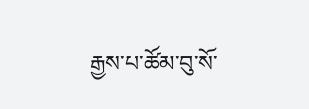རྒྱས་པ་ཚོམ་བུ་སོ་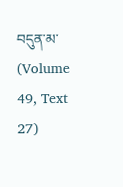བདུན་མ་ (Volume 49, Text 27)